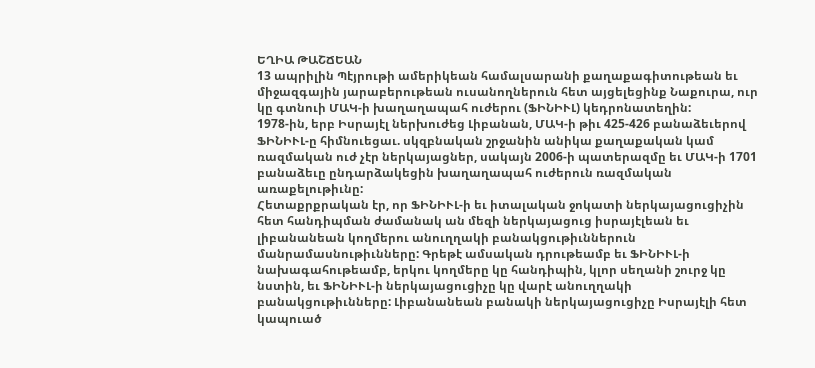ԵՂԻԱ ԹԱՇՃԵԱՆ
13 ապրիլին Պէյրութի ամերիկեան համալսարանի քաղաքագիտութեան եւ միջազգային յարաբերութեան ուսանողներուն հետ այցելեցինք Նաքուրա, ուր կը գտնուի ՄԱԿ-ի խաղաղապահ ուժերու (ՖԻՆԻՒԼ) կեդրոնատեղին:
1978-ին, երբ Իսրայէլ ներխուժեց Լիբանան, ՄԱԿ-ի թիւ 425-426 բանաձեւերով ՖԻՆԻՒԼ-ը հիմնուեցաւ. սկզբնական շրջանին անիկա քաղաքական կամ ռազմական ուժ չէր ներկայացներ, սակայն 2006-ի պատերազմը եւ ՄԱԿ-ի 1701 բանաձեւը ընդարձակեցին խաղաղապահ ուժերուն ռազմական առաքելութիւնը:
Հետաքրքրական էր, որ ՖԻՆԻՒԼ-ի եւ իտալական ջոկատի ներկայացուցիչին հետ հանդիպման ժամանակ ան մեզի ներկայացուց իսրայէլեան եւ լիբանանեան կողմերու անուղղակի բանակցութիւններուն մանրամասնութիւնները: Գրեթէ ամսական դրութեամբ եւ ՖԻՆԻՒԼ-ի նախագահութեամբ, երկու կողմերը կը հանդիպին, կլոր սեղանի շուրջ կը նստին, եւ ՖԻՆԻՒԼ-ի ներկայացուցիչը կը վարէ անուղղակի բանակցութիւնները: Լիբանանեան բանակի ներկայացուցիչը Իսրայէլի հետ կապուած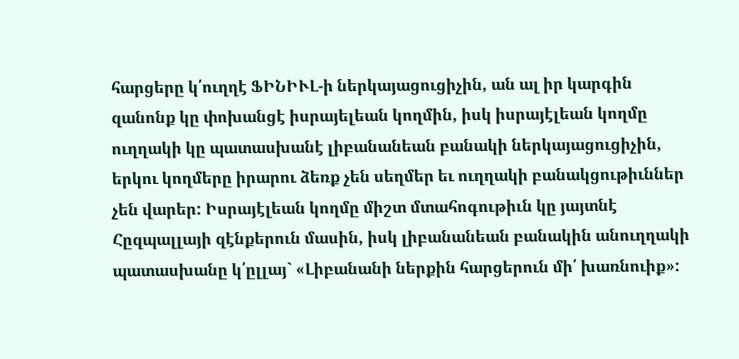հարցերը կ՛ուղղէ ՖԻՆԻՒԼ-ի ներկայացուցիչին, ան ալ իր կարգին զանոնք կը փոխանցէ իսրայելեան կողմին, իսկ իսրայէլեան կողմը ուղղակի կը պատասխանէ լիբանանեան բանակի ներկայացուցիչին, երկու կողմերը իրարու ձեռք չեն սեղմեր եւ ուղղակի բանակցութիւններ չեն վարեր: Իսրայէլեան կողմը միշտ մտահոգութիւն կը յայտնէ Հըզպալլայի զէնքերուն մասին, իսկ լիբանանեան բանակին անուղղակի պատասխանը կ՛ըլլայ` «Լիբանանի ներքին հարցերուն մի՛ խառնուիք»: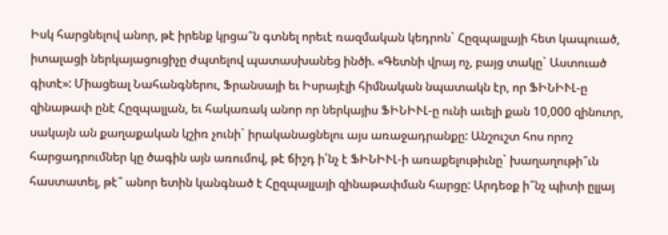Իսկ հարցնելով անոր, թէ իրենք կրցա՞ն գտնել որեւէ ռազմական կեդրոն` Հըզպալլայի հետ կապուած, իտալացի ներկայացուցիչը ժպտելով պատասխանեց ինծի. «Գետնի վրայ ոչ, բայց տակը` Աստուած գիտէ»: Միացեալ Նահանգներու, Ֆրանսայի եւ Իսրայէլի հիմնական նպատակն էր, որ ՖԻՆԻՒԼ-ը զինաթափ ընէ Հըզպալլան, եւ հակառակ անոր որ ներկայիս ՖԻՆԻՒԼ-ը ունի աւելի քան 10,000 զինուոր, սակայն ան քաղաքական կշիռ չունի` իրականացնելու այս առաջադրանքը: Անշուշտ հոս որոշ հարցադրումներ կը ծագին այն առումով, թէ ճիշդ ի՛նչ է ՖԻՆԻՒԼ-ի առաքելութիւնը` խաղաղութի՞ւն հաստատել, թէ՞ անոր ետին կանգնած է Հըզպալլայի զինաթափման հարցը: Արդեօք ի՞նչ պիտի ըլլայ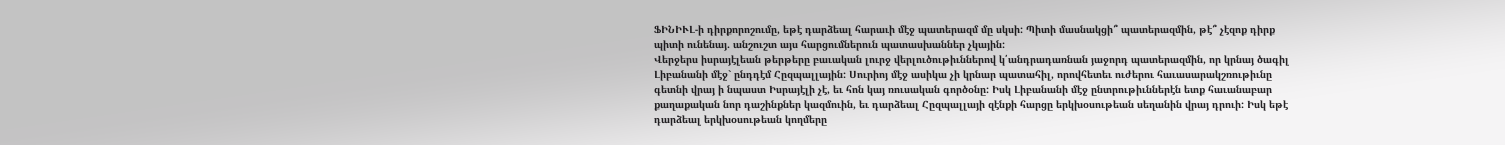ՖԻՆԻՒԼ-ի դիրքորոշումը, եթէ դարձեալ հարաւի մէջ պատերազմ մը սկսի: Պիտի մասնակցի՞ պատերազմին, թէ՞ չէզոք դիրք պիտի ունենայ. անշուշտ այս հարցումներուն պատասխաններ չկային:
Վերջերս իսրայէլեան թերթերը բաւական լուրջ վերլուծութիւններով կ՛անդրադառնան յաջորդ պատերազմին, որ կրնայ ծագիլ Լիբանանի մէջ` ընդդէմ Հըզպալլային: Սուրիոյ մէջ ասիկա չի կրնար պատահիլ, որովհետեւ ուժերու հաւասարակշռութիւնը գետնի վրայ ի նպաստ Իսրայէլի չէ, եւ հոն կայ ռուսական գործօնը: Իսկ Լիբանանի մէջ ընտրութիւններէն ետք հաւանաբար քաղաքական նոր դաշինքներ կազմուին, եւ դարձեալ Հըզպալլայի զէնքի հարցը երկխօսութեան սեղանին վրայ դրուի: Իսկ եթէ դարձեալ երկխօսութեան կողմերը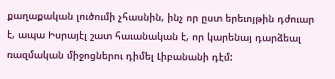քաղաքական լուծումի չհասնին, ինչ որ ըստ երեւոյթին դժուար է, ապա Իսրայէլ շատ հաւանական է, որ կարենայ դարձեալ ռազմական միջոցներու դիմել Լիբանանի դէմ: